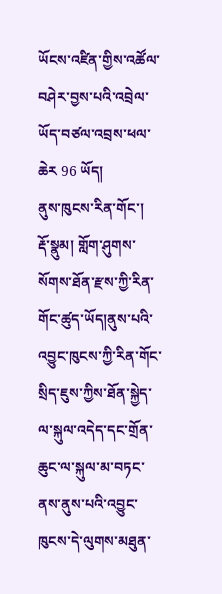ཡོངས་འཛིན་གྱིས་འཚོལ་བཤེར་བྱས་པའི་འབྲེལ་ཡོད་བཙལ་འབྲས་ཕལ་ཆེར 96 ཡོད།
ནུས་ཁུངས་རིན་གོང་།
རྡོ་སྣུམ། གློག་ཤུགས་སོགས་ཐོན་རྫས་ཀྱི་རིན་གོང་ཚུད་ཡོད།ནུས་པའི་འབྱུང་ཁུངས་ཀྱི་རིན་གོང་སྲིད་ཇུས་ཀྱིས་ཐོན་སྐྱེད་ལ་སྐུལ་འདེད་དང་གྲོན་ཆུང་ལ་སྐུལ་མ་བཏང་ནས་ནུས་པའི་འབྱུང་ཁུངས་དེ་ལུགས་མཐུན་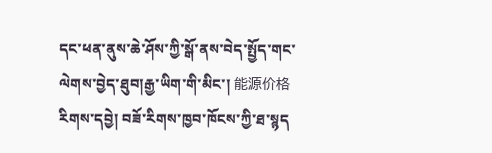དང་ཕན་ནུས་ཆེ་ཤོས་ཀྱི་སྒོ་ནས་བེད་སྤྱོད་གང་ལེགས་བྱེད་ཐུབ།རྒྱ་ཡིག་གི་མིང་། 能源价格 རིགས་དབྱེ། བཟོ་རིགས་ཁྱབ་ཁོངས་ཀྱི་ཐ་སྙད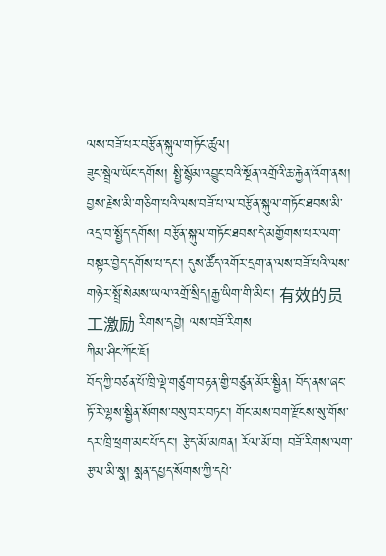ལས་བཟོ་པར་བརྩོན་སྐུལ་གཏོང་ཚུལ།
ཟུང་སྦྲེལ་ཡོང་དགོས། སྤྱི་སྙོམ་འབྱུང་བའི་སྔོན་འགྲོའི་ཆ་རྐྱེན་འོག་ནས། བྱས་རྗེས་མི་གཅིག་པའི་ལས་བཟོ་པ་ལ་བརྩོན་སྐུལ་གཏོང་ཐབས་མི་འདྲ་བ་སྤྱོད་དགོས། བརྩོན་སྐུལ་གཏོང་ཐབས་དེ་མགྱོགས་པར་ལག་བསྟར་བྱེད་དགོས་པ་དང་། དུས་ཚོད་འགོར་དྲག་ན་ལས་བཟོ་པའི་ལས་གཉེར་སྤྲོ་སེམས་ཡལ་འགྲོ་སྲིད།རྒྱ་ཡིག་གི་མིང་། 有效的员工激励 རིགས་དབྱེ། ལས་བཟོ་རིགས
ཀིམ་ཤིང་ཀོང་ཇོ།
བོད་ཀྱི་བཙན་པོ་ཁྲི་ལྡེ་གཙུག་བརྟན་གྱི་བཙུན་མོར་སྦྱིན། བོད་ནས་ཞང་ཏོ་རེ་ལྷས་སྦྱིན་སོགས་བསུ་བར་བཏང་། གོང་མས་བག་རྫོངས་སུ་གོས་དར་ཁྲི་ཕྲག་མང་པོ་དང་། རྩེད་མོ་མཁན། རོལ་མོ་བ། བཟོ་རིགས་ལག་རྩལ་མི་སྣ། སྨན་དཔྱད་སོགས་ཀྱི་དཔེ་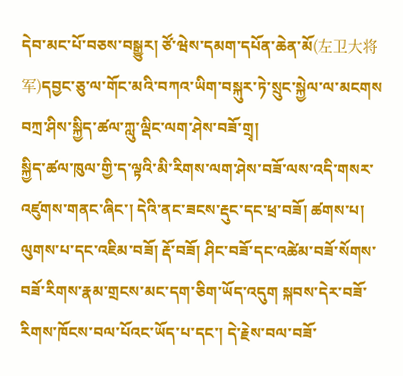དེབ་མང་པོ་བཅས་བསྒྱུར། ཙོ་ཝེས་དམག་དཔོན་ཆེན་མོ(左卫大将军)དབྱང་ཅུ་ལ་གོང་མའི་བཀའ་ཡིག་བསྐུར་ཏེ་སྲུང་སྐྱེལ་ལ་མངགས
བཀྲ་ཤིས་སྐྱིད་ཚལ་ཀླུ་ལྡིང་ལག་ཤེས་བཟོ་གྲྭ།
སྐྱིད་ཚལ་ཁུལ་གྱི་ད་ལྟའི་མི་རིགས་ལག་ཤེས་བཟོ་ལས་འདི་གསར་འཛུགས་གནང་ཞིང་། དེའི་ནང་ཟངས་རྡུང་དང་ཕྲ་བཟོ། ཚགས་པ། ལུགས་པ་དང་འཇིམ་བཟོ། རྡོ་བཟོ། ཤིང་བཟོ་དང་འཚེམ་བཟོ་སོགས་བཟོ་རིགས་རྣམ་གྲངས་མང་དག་ཅིག་ཡོད་འདུག སྐབས་དེར་བཟོ་རིགས་ཁོངས་བལ་པོའང་ཡོད་པ་དང་། དེ་རྗེས་བལ་བཟོ་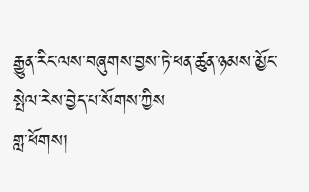རྒྱུན་རིང་ལས་བཞུགས་བྱས་ཏེ་ཕན་ཚུན་ཉམས་མྱོང་སྤེལ་རེས་བྱེད་པ་སོགས་ཀྱིས
གླ་ཕོགས།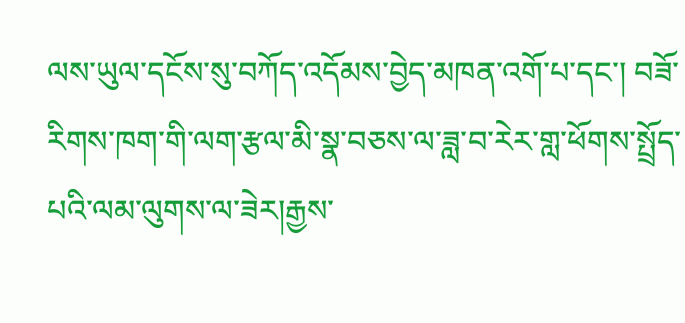ལས་ཡུལ་དངོས་སུ་བཀོད་འདོམས་བྱེད་མཁན་འགོ་པ་དང་། བཟོ་རིགས་ཁག་གི་ལག་རྩལ་མི་སྣ་བཅས་ལ་ཟླ་བ་རེར་གླ་ཕོགས་སྤྲོད་པའི་ལམ་ལུགས་ལ་ཟེར།རྒྱས་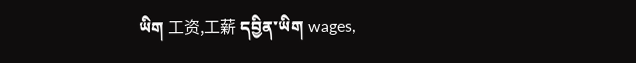ཡིག 工资,工薪 དབྱིན་ཡིག wages,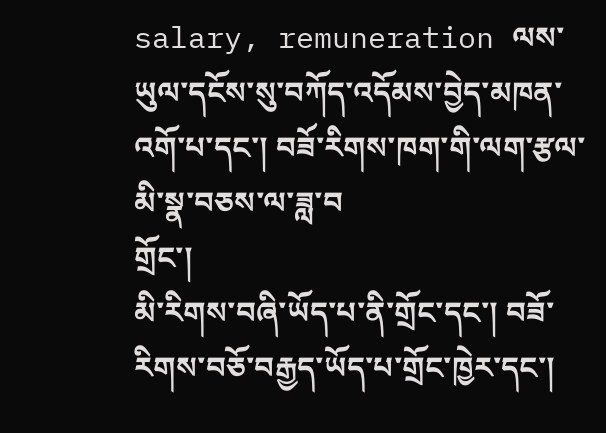salary, remuneration ལས་ཡུལ་དངོས་སུ་བཀོད་འདོམས་བྱེད་མཁན་འགོ་པ་དང་། བཟོ་རིགས་ཁག་གི་ལག་རྩལ་མི་སྣ་བཅས་ལ་ཟླ་བ
གྲོང་།
མི་རིགས་བཞི་ཡོད་པ་ནི་གྲོང་དང་། བཟོ་རིགས་བཅོ་བརྒྱད་ཡོད་པ་གྲོང་ཁྱེར་དང་།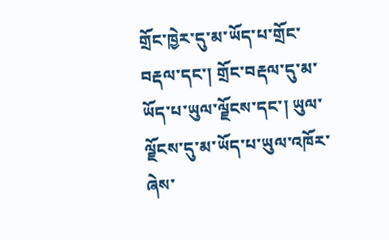གྲོང་ཁྱེར་དུ་མ་ཡོད་པ་གྲོང་བརྡལ་དང་། གྲོང་བརྡལ་དུ་མ་ཡོད་པ་ཡུལ་ལྗོངས་དང་། ཡུལ་ལྗོངས་དུ་མ་ཡོད་པ་ཡུལ་འཁོར་ཞེས་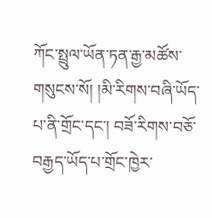ཀོང་སྤྲུལ་ཡོན་ཏན་རྒྱ་མཚོས་གསུངས་སོ། །མི་རིགས་བཞི་ཡོད་པ་ནི་གྲོང་དང་། བཟོ་རིགས་བཅོ་བརྒྱད་ཡོད་པ་གྲོང་ཁྱེར་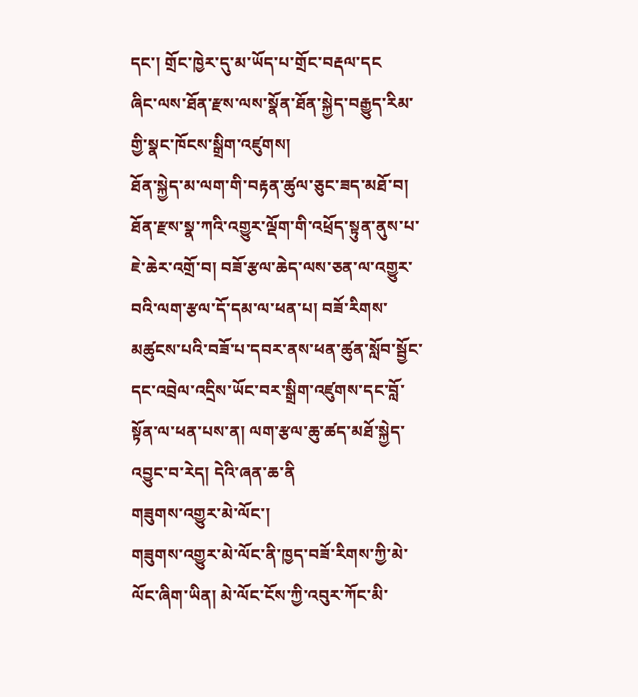དང་། གྲོང་ཁྱེར་དུ་མ་ཡོད་པ་གྲོང་བརྡལ་དང
ཞིང་ལས་ཐོན་རྫས་ལས་སྣོན་ཐོན་སྐྱེད་བརྒྱུད་རིམ་གྱི་སྣང་ཁོངས་སྒྲིག་འཛུགས།
ཐོན་སྐྱེད་མ་ལག་གི་བརྟན་ཚུལ་ཅུང་ཟད་མཐོ་བ། ཐོན་རྫས་སྣ་ཀའི་འགྱུར་ལྡོག་གི་འཕྲོད་སྟུན་ནུས་པ་ཇེ་ཆེར་འགྲོ་བ། བཟོ་རྩལ་ཆེད་ལས་ཅན་ལ་འགྱུར་བའི་ལག་རྩལ་དོ་དམ་ལ་ཕན་པ། བཟོ་རིགས་མཚུངས་པའི་བཟོ་པ་དབར་ནས་ཕན་ཚུན་སློབ་སྦྱོང་དང་འབྲེལ་འདྲིས་ཡོང་བར་སྒྲིག་འཛུགས་དང་བློ་སྟོན་ལ་ཕན་པས་ན། ལག་རྩལ་ཆུ་ཚད་མཐོ་སྐྱེད་འབྱུང་བ་རེད། དེའི་ཞན་ཆ་ནི
གཟུགས་འགྱུར་མེ་ལོང་།
གཟུགས་འགྱུར་མེ་ལོང་ནི་ཁྱད་བཟོ་རིགས་ཀྱི་མེ་ལོང་ཞིག་ཡིན། མེ་ལོང་ངོས་ཀྱི་འབུར་ཀོང་མི་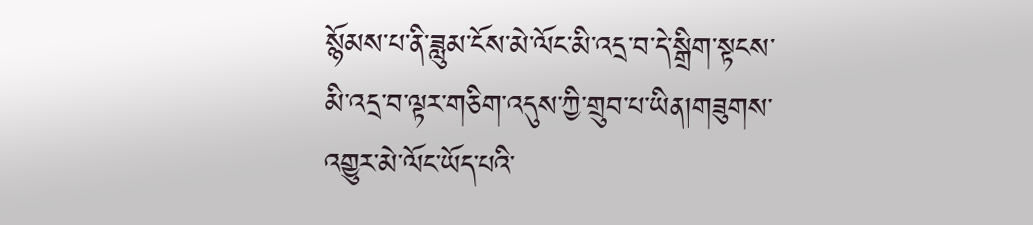སྙོམས་པ་ནི་ཟླུམ་ངོས་མེ་ལོང་མི་འདྲ་བ་དེ་སྒྲིག་སྟངས་མི་འདྲ་བ་ལྟར་གཅིག་འདུས་ཀྱི་གྲུབ་པ་ཡིན།གཟུགས་འགྱུར་མེ་ལོང་ཡོད་པའི་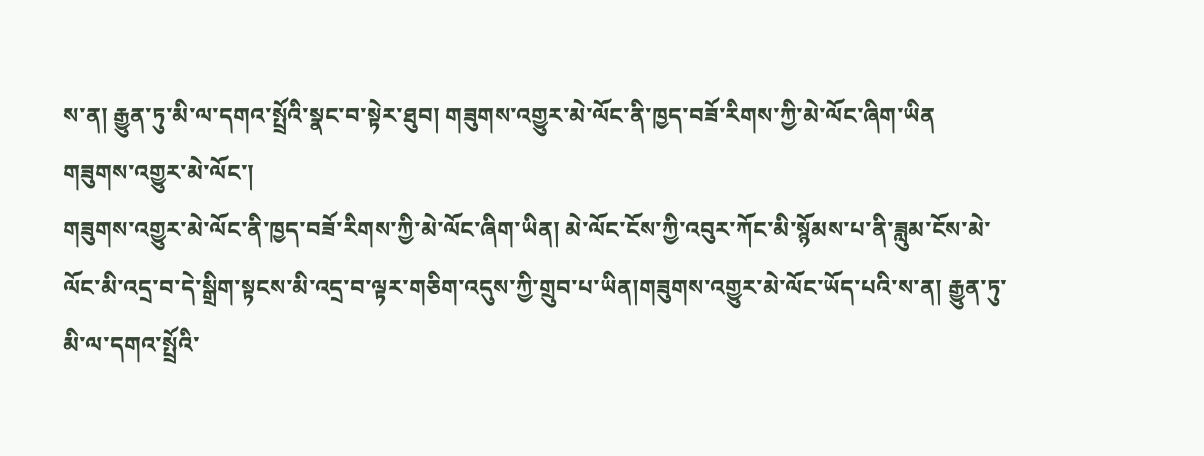ས་ན། རྒྱུན་ཏུ་མི་ལ་དགའ་སྤྲོའི་སྣང་བ་སྟེར་ཐུབ། གཟུགས་འགྱུར་མེ་ལོང་ནི་ཁྱད་བཟོ་རིགས་ཀྱི་མེ་ལོང་ཞིག་ཡིན
གཟུགས་འགྱུར་མེ་ལོང་།
གཟུགས་འགྱུར་མེ་ལོང་ནི་ཁྱད་བཟོ་རིགས་ཀྱི་མེ་ལོང་ཞིག་ཡིན། མེ་ལོང་ངོས་ཀྱི་འབུར་ཀོང་མི་སྙོམས་པ་ནི་ཟླུམ་ངོས་མེ་ལོང་མི་འདྲ་བ་དེ་སྒྲིག་སྟངས་མི་འདྲ་བ་ལྟར་གཅིག་འདུས་ཀྱི་གྲུབ་པ་ཡིན།གཟུགས་འགྱུར་མེ་ལོང་ཡོད་པའི་ས་ན། རྒྱུན་ཏུ་མི་ལ་དགའ་སྤྲོའི་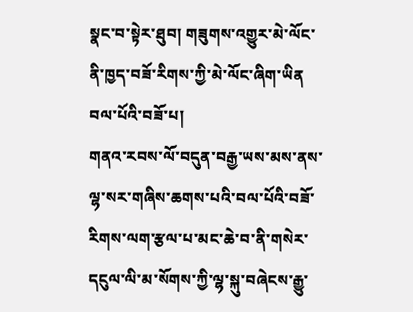སྣང་བ་སྟེར་ཐུབ། གཟུགས་འགྱུར་མེ་ལོང་ནི་ཁྱད་བཟོ་རིགས་ཀྱི་མེ་ལོང་ཞིག་ཡིན
བལ་པོའི་བཟོ་པ།
གནའ་རབས་ལོ་བདུན་བརྒྱ་ཡས་མས་ནས་ལྷ་སར་གཞིས་ཆགས་པའི་བལ་པོའི་བཟོ་རིགས་ལག་རྩལ་པ་མང་ཆེ་བ་ནི་གསེར་དངུལ་ལི་མ་སོགས་ཀྱི་ལྷ་སྐུ་བཞེངས་རྒྱུ་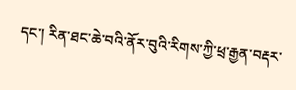དང་། རིན་ཐང་ཆེ་བའི་ནོར་བུའི་རིགས་ཀྱི་ཕྲ་རྒྱན་བརྡར་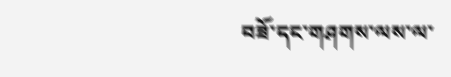བཟོ་དང་གཤགས་ལས་ལ་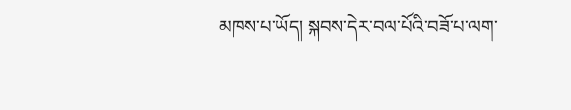མཁས་པ་ཡོད། སྐབས་དེར་བལ་པོའི་བཟོ་པ་ལག་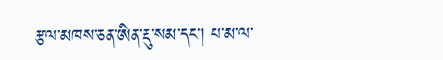རྩལ་མཁས་ཅན་ཨིན་རྡུ་སམ་དང་། པ་མ་ལ་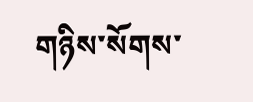གཉིས་སོགས་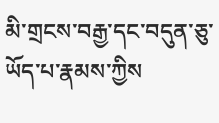མི་གྲངས་བརྒྱ་དང་བདུན་ཅུ་ཡོད་པ་རྣམས་ཀྱིས